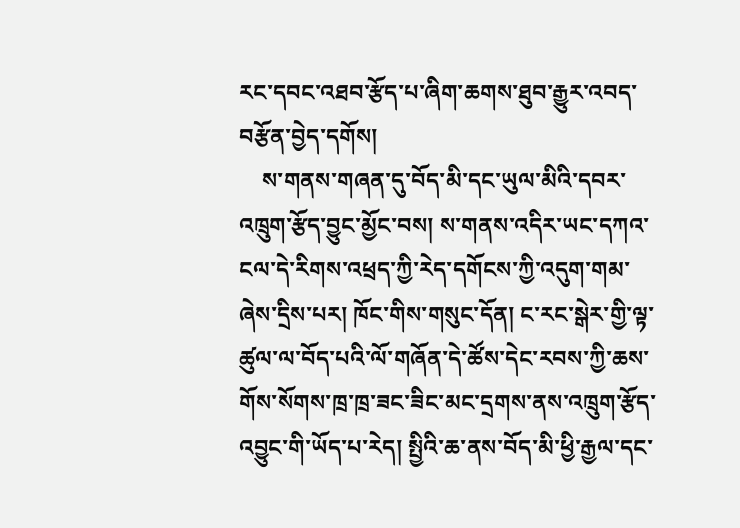རང་དབང་འཐབ་རྩོད་པ་ཞིག་ཆགས་ཐུབ་རྒྱུར་འབད་བརྩོན་བྱེད་དགོས།
    ས་གནས་གཞན་དུ་བོད་མི་དང་ཡུལ་མིའི་དབར་འཁྲུག་རྩོད་བྱུང་མྱོང་བས། ས་གནས་འདིར་ཡང་དཀའ་ངལ་དེ་རིགས་འཕྲད་ཀྱི་རེད་དགོངས་ཀྱི་འདུག་གམ་ཞེས་དྲིས་པར། ཁོང་གིས་གསུང་དོན། ང་རང་སྒེར་གྱི་ལྟ་ཚུལ་ལ་བོད་པའི་ལོ་གཞོན་དེ་ཚོས་དེང་རབས་ཀྱི་ཆས་གོས་སོགས་ཁྲ་ཁྲ་ཟང་ཟིང་མང་དྲགས་ནས་འཁྲུག་རྩོད་འབྱུང་གི་ཡོད་པ་རེད། སྤྱིའི་ཆ་ནས་བོད་མི་ཕྱི་རྒྱལ་དང་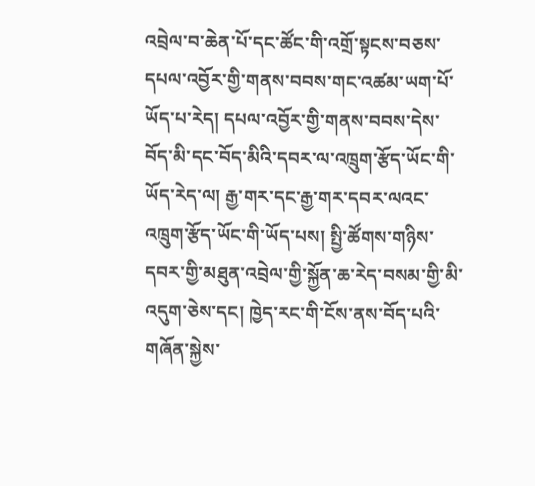འབྲེལ་བ་ཆེན་པོ་དང་ཚོང་གི་འགྲོ་སྟངས་བཅས་དཔལ་འབྱོར་གྱི་གནས་བབས་གང་འཚམ་ཡག་པོ་ཡོད་པ་རེད། དཔལ་འབྱོར་གྱི་གནས་བབས་དེས་བོད་མི་དང་བོད་མིའི་དབར་ལ་འཁྲུག་རྩོད་ཡོང་གི་ཡོད་རེད་ལ། རྒྱ་གར་དང་རྒྱ་གར་དབར་ལའང་འཁྲུག་རྩོད་ཡོང་གི་ཡོད་པས། སྤྱི་ཚོགས་གཉིས་དབར་གྱི་མཐུན་འབྲེལ་གྱི་སྐྱོན་ཆ་རེད་བསམ་གྱི་མི་འདུག་ཅེས་དང། ཁྱེད་རང་གི་ངོས་ནས་བོད་པའི་གཞོན་སྐྱེས་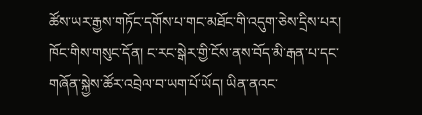ཚོས་ཡར་རྒྱས་གཏོང་དགོས་པ་གང་མཐོང་གི་འདུག་ཅེས་དྲིས་པར། ཁོང་གིས་གསུང་དོན། ང་རང་སྒེར་གྱི་ངོས་ནས་བོད་མི་རྒན་པ་དང་གཞོན་སྐྱེས་ཚོར་འབྲེལ་བ་ཡག་པོ་ཡོད། ཡིན་ནའང་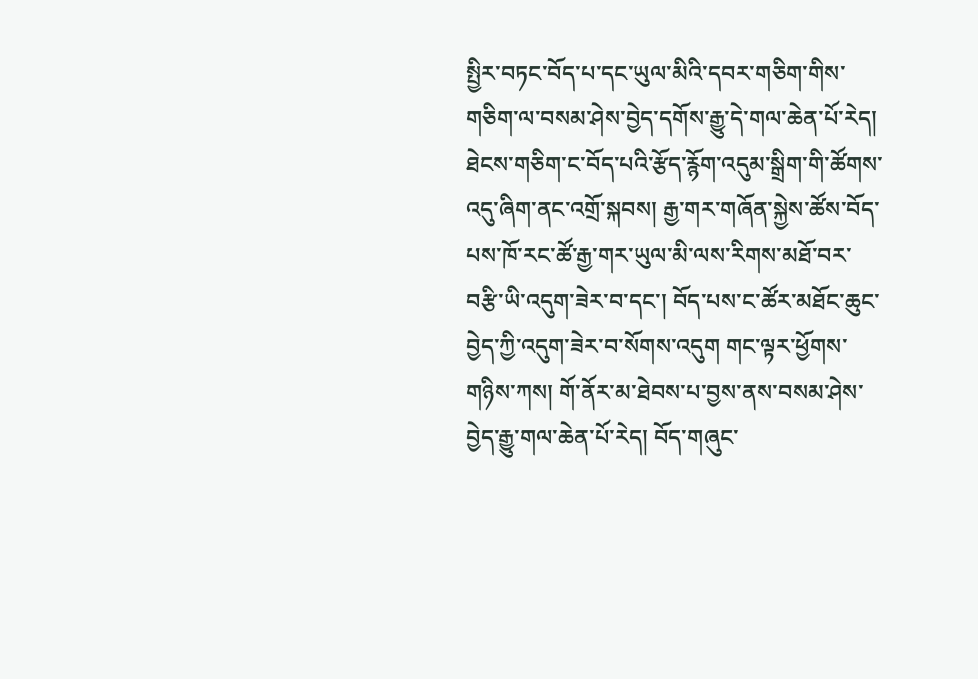སྤྱིར་བཏང་བོད་པ་དང་ཡུལ་མིའི་དབར་གཅིག་གིས་གཅིག་ལ་བསམ་ཤེས་བྱེད་དགོས་རྒྱུ་དེ་གལ་ཆེན་པོ་རེད། ཐེངས་གཅིག་ང་བོད་པའི་རྩོད་རྙོག་འདུམ་སྒྲིག་གི་ཚོགས་འདུ་ཞིག་ནང་འགྲོ་སྐབས། རྒྱ་གར་གཞོན་སྐྱེས་ཚོས་བོད་པས་ཁོ་རང་ཚོ་རྒྱ་གར་ཡུལ་མི་ལས་རིགས་མཐོ་བར་བརྩི་ཡི་འདུག་ཟེར་བ་དང་། བོད་པས་ང་ཚོར་མཐོང་ཆུང་བྱེད་ཀྱི་འདུག་ཟེར་བ་སོགས་འདུག གང་ལྟར་ཕྱོགས་གཉིས་ཀས། གོ་ནོར་མ་ཐེབས་པ་བྱས་ནས་བསམ་ཤེས་བྱེད་རྒྱུ་གལ་ཆེན་པོ་རེད། བོད་གཞུང་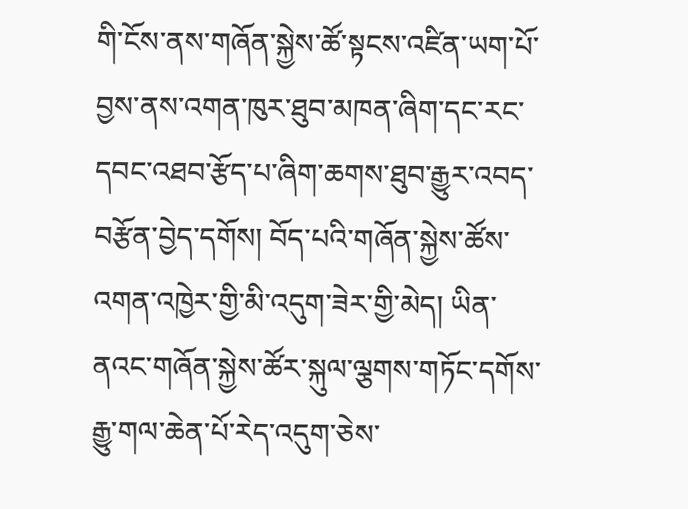གི་ངོས་ནས་གཞོན་སྐྱེས་ཚོ་སྟངས་འཛིན་ཡག་པོ་བྱས་ནས་འགན་ཁུར་ཐུབ་མཁན་ཞིག་དང་རང་དབང་འཐབ་རྩོད་པ་ཞིག་ཆགས་ཐུབ་རྒྱུར་འབད་བརྩོན་བྱེད་དགོས། བོད་པའི་གཞོན་སྐྱེས་ཚོས་འགན་འཁྱེར་གྱི་མི་འདུག་ཟེར་གྱི་མེད། ཡིན་ནའང་གཞོན་སྐྱེས་ཚོར་སྐུལ་ལྕགས་གཏོང་དགོས་རྒྱུ་གལ་ཆེན་པོ་རེད་འདུག་ཅེས་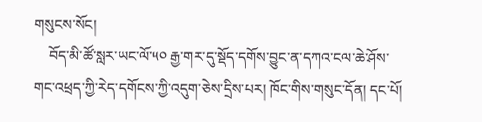གསུངས་སོང།
    བོད་མི་ཚོ་སླར་ཡང་ལོ་༥༠ རྒྱ་གར་དུ་སྡོད་དགོས་བྱུང་ན་དཀའ་ངལ་ཆེ་ཤོས་གང་འཕྲད་ཀྱི་རེད་དགོངས་ཀྱི་འདུག་ཅེས་དྲིས་པར། ཁོང་གིས་གསུང་དོན། དང་པོ།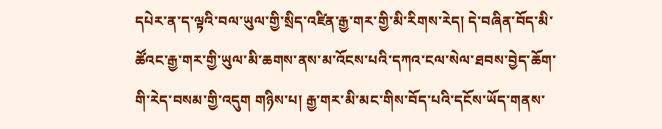དཔེར་ན་ད་ལྟའི་བལ་ཡུལ་གྱི་སྲིད་འཛིན་རྒྱ་གར་གྱི་མི་རིགས་རེད། དེ་བཞིན་བོད་མི་ཚོའང་རྒྱ་གར་གྱི་ཡུལ་མི་ཆགས་ནས་མ་འོངས་པའི་དཀའ་ངལ་སེལ་ཐབས་བྱེད་ཆོག་གི་རེད་བསམ་གྱི་འདུག གཉིས་པ། རྒྱ་གར་མི་མང་གིས་བོད་པའི་དངོས་ཡོད་གནས་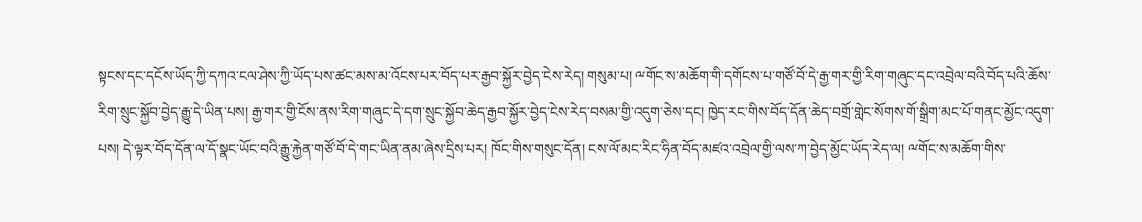སྟངས་དང་དངོས་ཡོད་ཀྱི་དཀའ་ངལ་ཤེས་ཀྱི་ཡོད་པས་ཚང་མས་མ་འོངས་པར་བོད་པར་རྒྱབ་སྐྱོར་བྱེད་ངེས་རེད། གསུམ་པ། ྋགོང་ས་མཆོག་གི་དགོངས་པ་གཙོ་བོ་དེ་རྒྱ་གར་གྱི་རིག་གཞུང་དང་འབྲེལ་བའི་བོད་པའི་ཆོས་རིག་སྲུང་སྐྱོབ་བྱེད་རྒྱུ་དེ་ཡིན་པས། རྒྱ་གར་གྱི་ངོས་ནས་རིག་གཞུང་དེ་དག་སྲུང་སྐྱོབ་ཆེད་རྒྱབ་སྐྱོར་བྱེད་ངེས་རེད་བསམ་གྱི་འདུག་ཅེས་དང། ཁྱེད་རང་གིས་བོད་དོན་ཆེད་བགྲོ་གླེང་སོགས་གོ་སྒྲིག་མང་པོ་གནང་མྱོང་འདུག་པས། དེ་ལྟར་བོད་དོན་ལ་དོ་སྣང་ཡོང་བའི་རྒྱུ་རྐྱེན་གཙོ་བོ་དེ་གང་ཡིན་ནམ་ཞེས་དྲིས་པར། ཁོང་གིས་གསུང་དོན། ངས་ལོ་མང་རིང་ཧིན་བོད་མཛའ་འབྲེལ་གྱི་ལས་ཀ་བྱེད་མྱོང་ཡོད་རེད་ལ། ྋགོང་ས་མཆོག་གིས་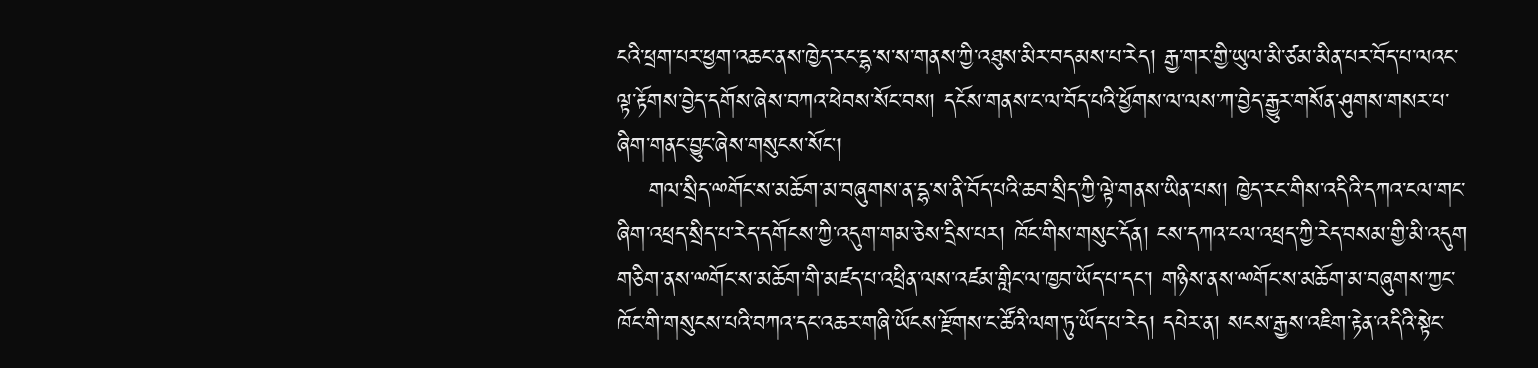ངའི་ཕྲག་པར་ཕྱག་འཆང་ནས་ཁྱེད་རང་དྷ་ས་ས་གནས་ཀྱི་འཐུས་མིར་བདམས་པ་རེད། རྒྱ་གར་གྱི་ཡུལ་མི་ཙམ་མིན་པར་བོད་པ་ལའང་ལྟ་རྟོགས་བྱེད་དགོས་ཞེས་བཀའ་ཕེབས་སོང་བས། དངོས་གནས་ང་ལ་བོད་པའི་ཕྱོགས་ལ་ལས་ཀ་བྱེད་རྒྱུར་གསོན་ཤུགས་གསར་པ་ཞིག་གནང་བྱུང་ཞེས་གསུངས་སོང།
    གལ་སྲིད་ྋགོང་ས་མཆོག་མ་བཞུགས་ན་དྷ་ས་ནི་བོད་པའི་ཆབ་སྲིད་ཀྱི་ལྟེ་གནས་ཡིན་པས། ཁྱེད་རང་གིས་འདིའི་དཀའ་ངལ་གང་ཞིག་འཕྲད་སྲིད་པ་རེད་དགོངས་ཀྱི་འདུག་གམ་ཅེས་དྲིས་པར། ཁོང་གིས་གསུང་དོན། ངས་དཀའ་ངལ་འཕྲད་ཀྱི་རེད་བསམ་གྱི་མི་འདུག གཅིག་ནས་ྋགོང་ས་མཆོག་གི་མཛད་པ་འཕྲིན་ལས་འཛམ་གླིང་ལ་ཁྱབ་ཡོད་པ་དང་། གཉིས་ནས་ྋགོང་ས་མཆོག་མ་བཞུགས་ཀྱང་ཁོང་གི་གསུངས་པའི་བཀའ་དང་འཆར་གཞི་ཡོངས་རྫོགས་ང་ཚོའི་ལག་ཏུ་ཡོད་པ་རེད། དཔེར་ན། སངས་རྒྱས་འཇིག་རྟེན་འདིའི་སྟེང་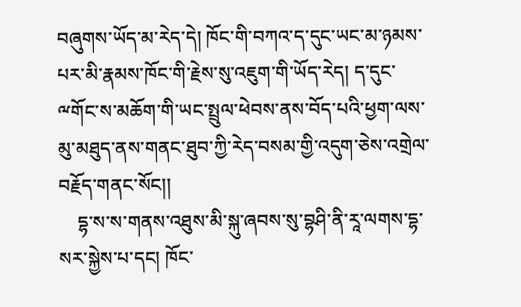བཞུགས་ཡོད་མ་རེད་དེ། ཁོང་གི་བཀའ་ད་དུང་ཡང་མ་ཉམས་པར་མི་རྣམས་ཁོང་གི་རྗེས་སུ་འཇུག་གི་ཡོད་རེད། ད་དུང་ྋགོང་ས་མཆོག་གི་ཡང་སྤྲུལ་ཕེབས་ནས་བོད་པའི་ཕྱག་ལས་མུ་མཐུད་ནས་གནང་ཐུབ་ཀྱི་རེད་བསམ་གྱི་འདུག་ཅེས་འགྲེལ་བརྗོད་གནང་སོང།།
    དྷ་ས་ས་གནས་འཐུས་མི་སྐུ་ཞབས་སུ་བྷཤི་ནི་རཱ་ལགས་དྷ་སར་སྐྱེས་པ་དང། ཁོང་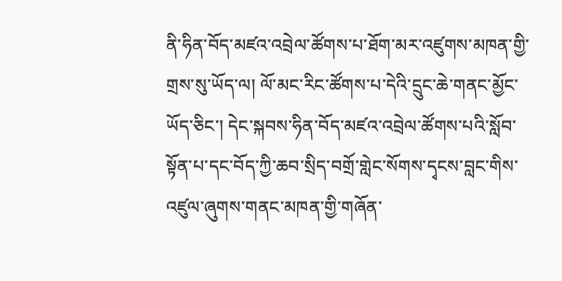ནི་ཧིན་བོད་མཛའ་འབྲེལ་ཚོགས་པ་ཐོག་མར་འཛུགས་མཁན་གྱི་གྲས་སུ་ཡོད་ལ། ལོ་མང་རིང་ཚོགས་པ་དེའི་དྲུང་ཆེ་གནང་མྱོང་ཡོད་ཅིང་། དེང་སྐབས་ཧིན་བོད་མཛའ་འབྲེལ་ཚོགས་པའི་སློབ་སྟོན་པ་དང་བོད་ཀྱི་ཆབ་སྲིད་བགྲོ་གླེང་སོགས་དྭངས་བླང་གིས་འཛུལ་ཞུགས་གནང་མཁན་གྱི་གཞོན་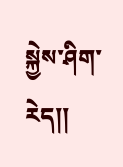སྐྱེས་ཤིག་རེད།།